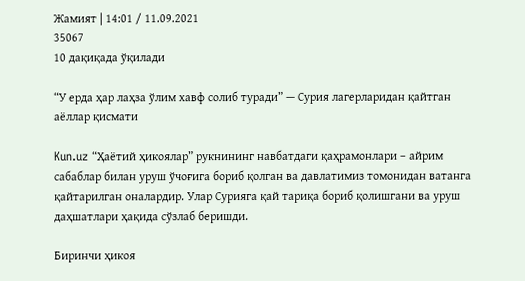Жамият | 14:01 / 11.09.2021
35067
10 дақиқада ўқилади

“У ерда ҳар лаҳза ўлим хавф солиб туради” — Сурия лагерларидан қайтган аёллар қисмати

Kun.uz “Ҳаётий ҳикоялар” рукнининг навбатдаги қаҳрамонлари – айрим сабаблар билан уруш ўчоғига бориб қолган ва давлатимиз томонидан ватанга қайтарилган оналардир. Улар Сурияга қай тариқа бориб қолишгани ва уруш даҳшатлари ҳақида сўзлаб беришди.

Биринчи ҳикоя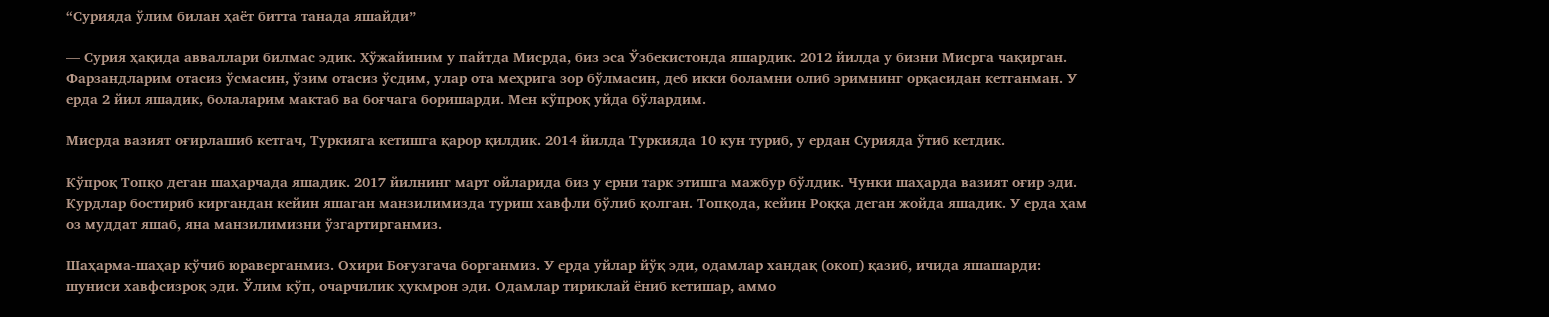“Сурияда ўлим билан ҳаёт битта танада яшайди”

— Сурия ҳақида авваллари билмас эдик. Хўжайиним у пайтда Мисрда, биз эса Ўзбекистонда яшардик. 2012 йилда у бизни Мисрга чақирган. Фарзандларим отасиз ўсмасин, ўзим отасиз ўсдим, улар ота меҳрига зор бўлмасин, деб икки боламни олиб эримнинг орқасидан кетганман. У ерда 2 йил яшадик, болаларим мактаб ва боғчага боришарди. Мен кўпроқ уйда бўлардим.

Мисрда вазият оғирлашиб кетгач, Туркияга кетишга қарор қилдик. 2014 йилда Туркияда 10 кун туриб, у ердан Сурияда ўтиб кетдик.

Кўпроқ Топқо деган шаҳарчада яшадик. 2017 йилнинг март ойларида биз у ерни тарк этишга мажбур бўлдик. Чунки шаҳарда вазият оғир эди. Курдлар бостириб киргандан кейин яшаган манзилимизда туриш хавфли бўлиб қолган. Топқода, кейин Роққа деган жойда яшадик. У ерда ҳам оз муддат яшаб, яна манзилимизни ўзгартирганмиз.

Шаҳарма-шаҳар кўчиб юраверганмиз. Охири Боғузгача борганмиз. У ерда уйлар йўқ эди, одамлар хандақ (окоп) қазиб, ичида яшашарди: шуниси хавфсизроқ эди. Ўлим кўп, очарчилик ҳукмрон эди. Одамлар тириклай ёниб кетишар, аммо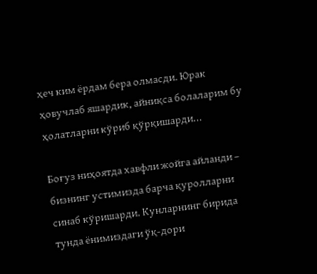ҳеч ким ёрдам бера олмасди. Юрак ҳовучлаб яшардик, айниқса болаларим бу ҳолатларни кўриб қўрқишарди...

Боғуз ниҳоятда хавфли жойга айланди – бизнинг устимизда барча қуролларни синаб кўришарди. Кунларнинг бирида тунда ёнимиздаги ўқ-дори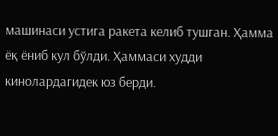машинаси устига ракета келиб тушган. Ҳамма ёқ ёниб кул бўлди. Ҳаммаси худди кинолардагидек юз берди.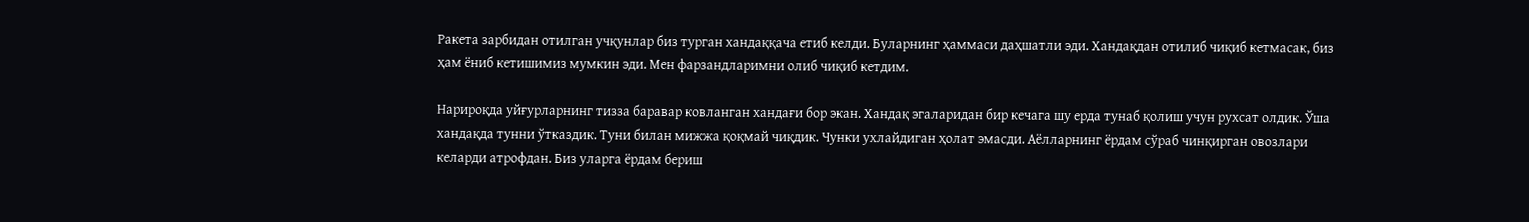Ракета зарбидан отилган учқунлар биз турган xандаққача етиб келди. Буларнинг ҳаммаси даҳшатли эди. Xандақдан отилиб чиқиб кетмасак, биз ҳам ёниб кетишимиз мумкин эди. Мен фарзандларимни олиб чиқиб кетдим.

Нарироқда уйғурларнинг тизза баравар ковланган xандағи бор экан. Xандақ эгаларидан бир кечага шу ерда тунаб қолиш учун рухсат олдик. Ўша xандақда тунни ўтказдик. Туни билан мижжа қоқмай чиқдик. Чунки ухлайдиган ҳолат эмасди. Аёлларнинг ёрдам сўраб чинқирган овозлари келарди атрофдан. Биз уларга ёрдам бериш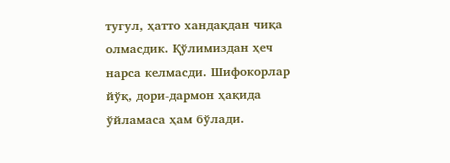тугул, ҳатто xaндақдан чиқа олмасдик. Қўлимиздан ҳеч нарса келмасди. Шифокорлар йўқ, дори-дармон ҳақида ўйламаса ҳам бўлади.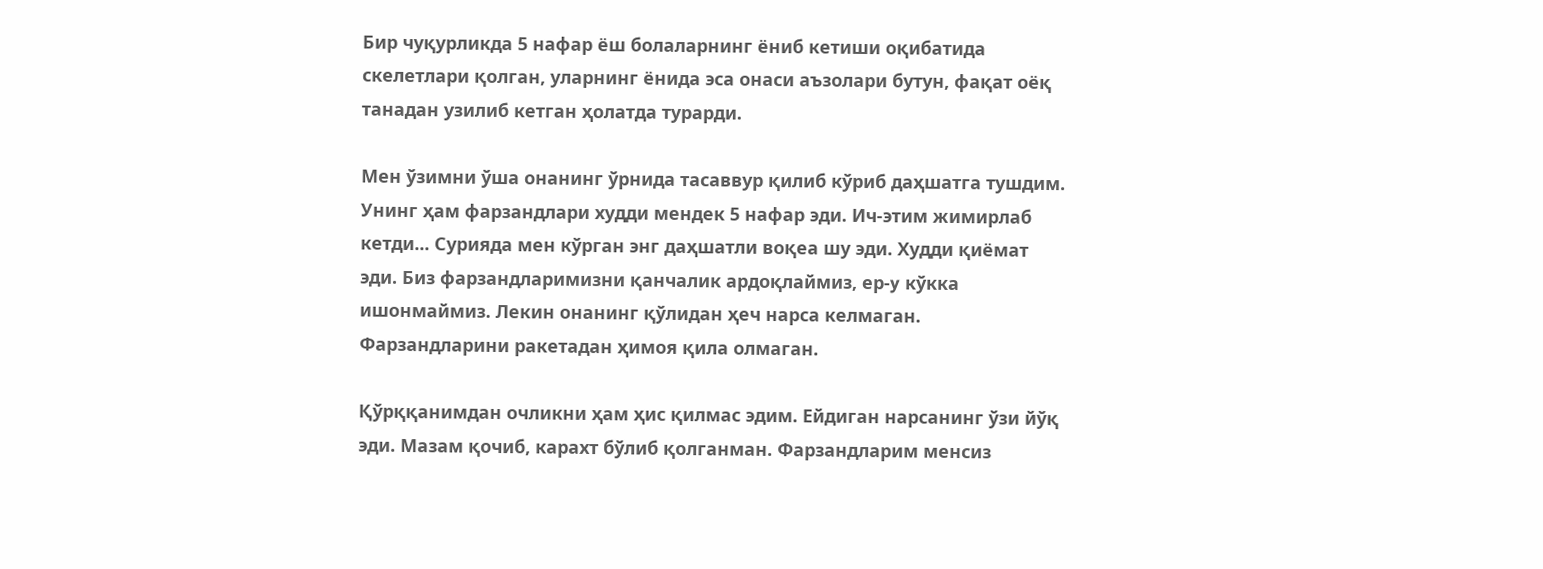Бир чуқурликда 5 нафар ёш болаларнинг ёниб кетиши оқибатида скелетлари қолган, уларнинг ёнида эса онаси аъзолари бутун, фақат оёқ танадан узилиб кетган ҳолатда турaрди.

Мен ўзимни ўша онанинг ўрнида тасаввур қилиб кўриб даҳшатга тушдим. Унинг ҳам фарзандлари худди мендек 5 нафар эди. Ич-этим жимирлаб кетди... Сурияда мен кўрган энг даҳшатли воқеа шу эди. Худди қиёмат эди. Биз фарзандларимизни қанчалик ардоқлаймиз, ер-y кўкка ишонмаймиз. Лекин онанинг қўлидан ҳеч нарса келмаган. Фарзандларини ракетадан ҳимоя қила олмаган.

Қўрққанимдан очликни ҳам ҳис қилмас эдим. Ейдиган нарсанинг ўзи йўқ эди. Мазам қочиб, карахт бўлиб қолганман. Фарзандларим менсиз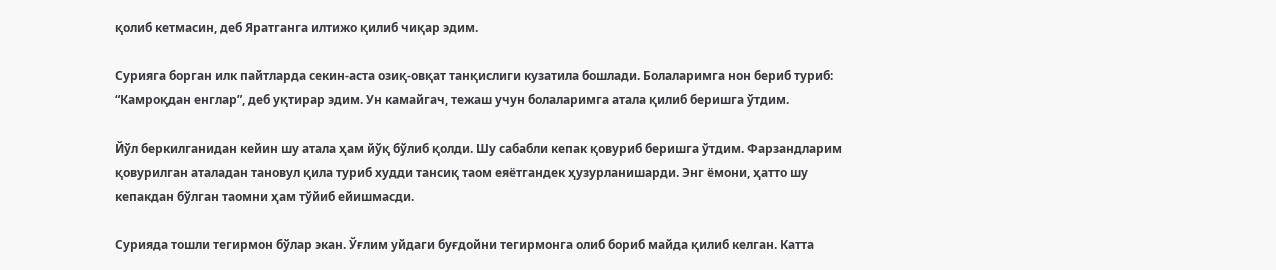қолиб кетмасин, деб Яратганга илтижо қилиб чиқар эдим.

Сурияга борган илк пайтларда секин-аста озиқ-овқат танқислиги кузатила бошлади. Болаларимга нон бериб туриб: “Камроқдан енглар”, деб уқтирар эдим. Ун камайгач, тежаш учун болаларимга атала қилиб беришга ўтдим.

Йўл беркилганидан кейин шу атала ҳам йўқ бўлиб қолди. Шу сабабли кепак қовуриб беришга ўтдим. Фарзандларим қовурилган аталадан тановул қила туриб худди тансиқ таом еяётгандек ҳузурланишарди. Энг ёмони, ҳатто шу кепакдан бўлган таомни ҳам тўйиб ейишмасди.

Сурияда тошли тегирмон бўлар экан. Ўғлим уйдаги буғдойни тегирмонга олиб бориб майда қилиб келган. Катта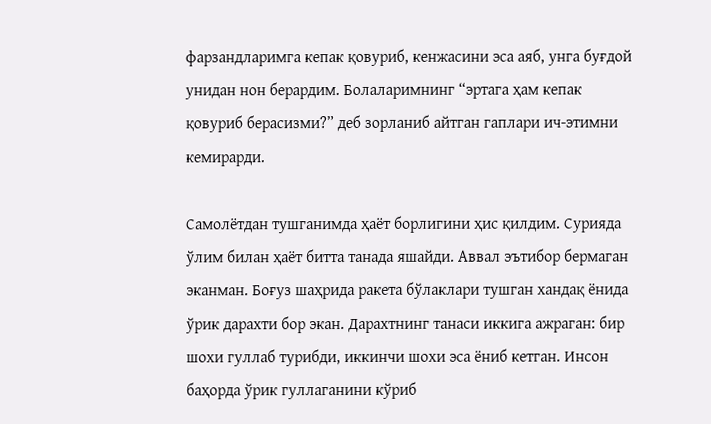фарзандларимга кепак қовуриб, кенжасини эса аяб, унга буғдой унидан нон берардим. Болаларимнинг “эртага ҳам кепак қовуриб берасизми?” деб зорланиб айтган гаплари ич-этимни кемирарди.

Самолётдан тушганимда ҳаёт борлигини ҳис қилдим. Сурияда ўлим билан ҳаёт битта танада яшайди. Аввал эътибор бермаган эканман. Боғуз шаҳрида ракета бўлаклари тушган хандақ ёнида ўрик дарахти бор экан. Дарахтнинг танаси иккига ажраган: бир шохи гуллаб турибди, иккинчи шохи эса ёниб кетган. Инсон баҳорда ўрик гуллаганини кўриб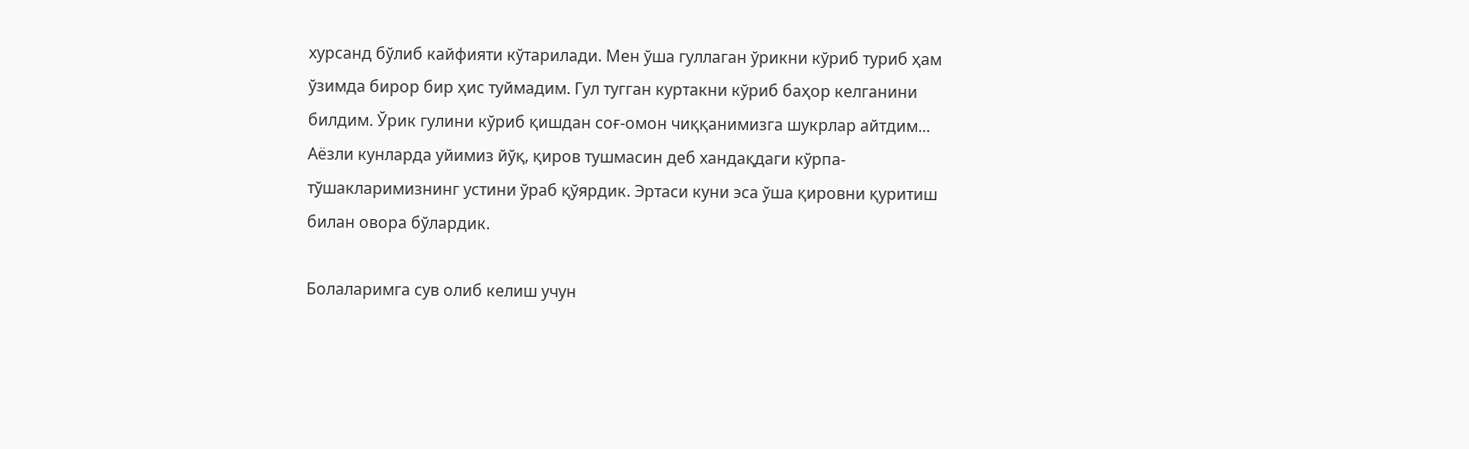хурсанд бўлиб кайфияти кўтарилади. Мен ўша гуллаган ўрикни кўриб туриб ҳам ўзимда бирор бир ҳис туймадим. Гул тугган куртакни кўриб баҳор келганини билдим. Ўрик гулини кўриб қишдан соғ-омон чиққанимизга шукрлар айтдим... Аёзли кунларда уйимиз йўқ, қиров тушмасин деб хандақдаги кўрпа-тўшакларимизнинг устини ўраб қўярдик. Эртаси куни эса ўша қировни қуритиш билан овора бўлардик.

Болаларимга сув олиб келиш учун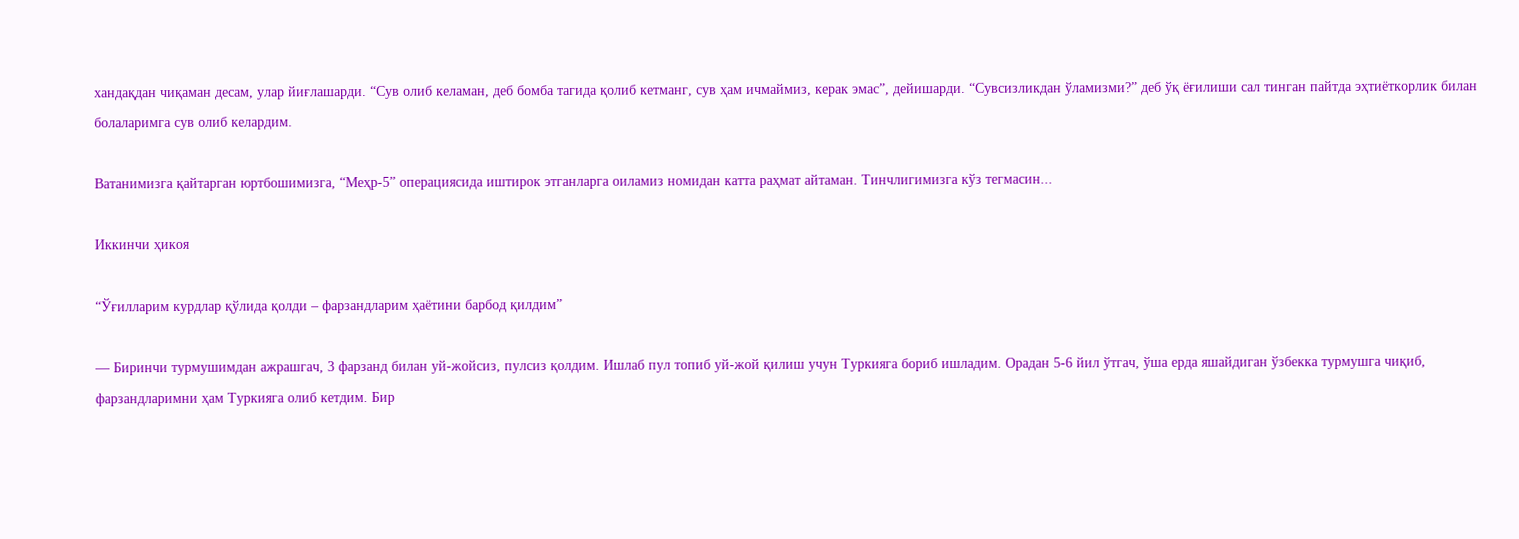хандақдан чиқаман десам, улар йиғлашарди. “Сув олиб келаман, деб бомба тагида қолиб кетманг, сув ҳам ичмаймиз, керак эмас”, дейишарди. “Сувсизликдан ўламизми?” деб ўқ ёғилиши сал тинган пайтда эҳтиёткорлик билан болаларимга сув олиб келардим.

Ватанимизга қайтарган юртбошимизга, “Меҳр-5” операциясида иштирок этганларга оиламиз номидан катта раҳмат айтаман. Тинчлигимизга кўз тегмасин...

Иккинчи ҳикоя

“Ўғилларим курдлар қўлида қолди – фарзандларим ҳаётини барбод қилдим”

— Биринчи турмушимдан ажрашгач, 3 фарзанд билан уй-жойсиз, пулсиз қолдим. Ишлаб пул топиб уй-жой қилиш учун Туркияга бориб ишладим. Орадан 5-6 йил ўтгач, ўша ерда яшайдиган ўзбекка турмушга чиқиб, фарзандларимни ҳам Туркияга олиб кетдим. Бир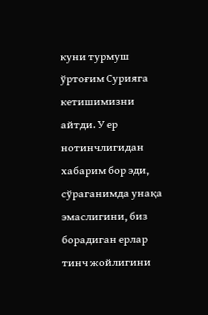куни турмуш ўртоғим Сурияга кетишимизни айтди. У ер нотинчлигидан хабарим бор эди, сўраганимда унақа эмаслигини, биз борадиган ерлар тинч жойлигини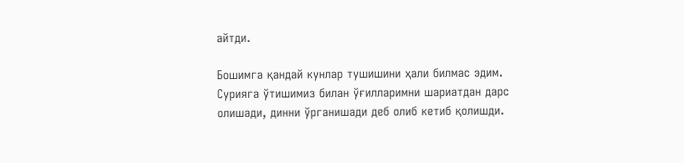айтди.

Бошимга қандай кунлар тушишини ҳали билмас эдим. Сурияга ўтишимиз билан ўғилларимни шариатдан дарс олишади, динни ўрганишади деб олиб кетиб қолишди.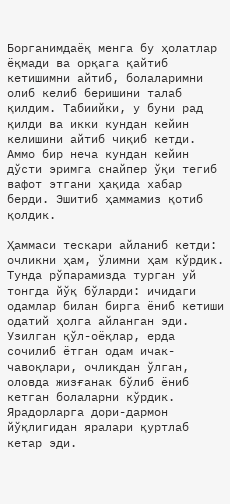Борганимдаёқ менга бу ҳолатлар ёқмади ва орқага қайтиб кетишимни айтиб, болаларимни олиб келиб беришини талаб қилдим. Табиийки, у буни рад қилди ва икки кундан кейин келишини айтиб чиқиб кетди. Аммо бир неча кундан кейин дўсти эримга снайпер ўқи тегиб вафот этгани ҳақида хабар берди. Эшитиб ҳаммамиз қотиб қолдик.

Ҳаммаси тескари айланиб кетди: очликни ҳам, ўлимни ҳам кўрдик. Тунда рўпарамизда турган уй тонгда йўқ бўларди: ичидаги одамлар билан бирга ёниб кетиши одатий ҳолга айланган эди. Узилган қўл-оёқлар, ерда сочилиб ётган одам ичак-чавоқлари, очликдан ўлган, оловда жизғанак бўлиб ёниб кетган болаларни кўрдик. Ярадорларга дори-дармон йўқлигидан яралари қуртлаб кетар эди.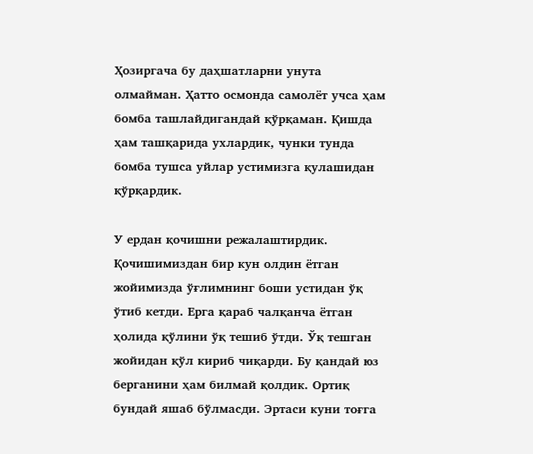Ҳозиргача бу даҳшатларни унута олмайман. Ҳатто осмонда самолёт учса ҳам бомба ташлайдигандай қўрқаман. Қишда ҳам ташқарида ухлардик, чунки тунда бомба тушса уйлар устимизга қулашидан қўрқардик.

У ердан қочишни режалаштирдик. Қочишимиздан бир кун олдин ётган жойимизда ўғлимнинг боши устидан ўқ ўтиб кетди. Ерга қараб чалқанча ётган ҳолида қўлини ўқ тешиб ўтди. Ўқ тешган жойидан қўл кириб чиқарди. Бу қандай юз берганини ҳам билмай қолдик. Ортиқ бундай яшаб бўлмасди. Эртаси куни тоғга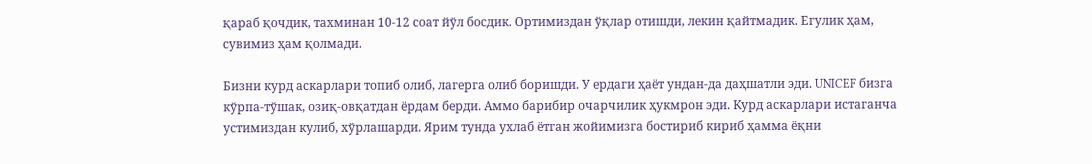қараб қочдик, тахминан 10-12 соат йўл босдик. Ортимиздан ўқлар отишди, лекин қайтмадик. Егулик ҳам, сувимиз ҳам қолмади.

Бизни курд аскарлари топиб олиб, лагерга олиб боришди. У ердаги ҳаёт ундан-да даҳшатли эди. UNICEF бизга кўрпа-тўшак, озиқ-овқатдан ёрдам берди. Аммо барибир очарчилик ҳукмрон эди. Курд аскарлари истаганча устимиздан кулиб, хўрлашарди. Ярим тунда ухлаб ётган жойимизга бостириб кириб ҳамма ёқни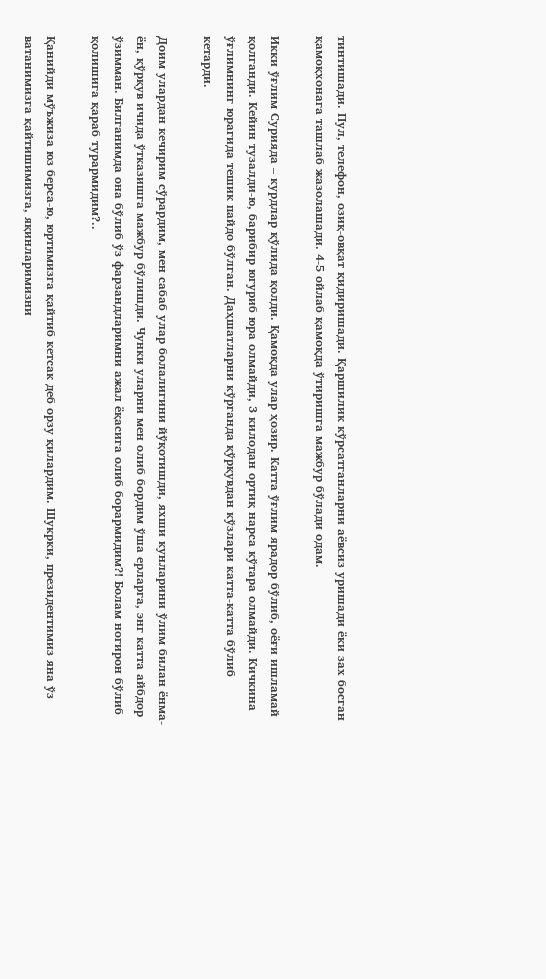тинтишади. Пул, телефон, озиқ-овқат қидиришади. Қаршилик кўрсатганларни аёвсиз уришади ёки зах босган қамоқхонага ташлаб жазолашади. 4-5 ойлаб қамоқда ўтиришга мажбур бўлади одам.

Икки ўғлим Сурияда – курдлар қўлида қолди. Қамоқда улар ҳозир. Катта ўғлим ярадор бўлиб, оёғи ишламай қолганди. Кейин тузалди-ю, барибир югуриб юра олмайди, 3 килодан ортиқ нарса кўтара олмайди. Кичкина ўғлимнинг юрагида тешик пайдо бўлган. Даҳшатларни кўрганда қўрқувдан кўзлари катта-катта бўлиб кетарди.

Доим улардан кечирим сўрардим, мен сабаб улар болалигини йўқотишди, яхши кунларини ўлим билан ёнма-ён, қўрқув ичида ўтказишга мажбур бўлишди. Чунки уларни мен олиб бордим ўша ерларга, энг катта айбдор ўзимман. Билганимда она бўлиб ўз фарзандларимни ажал ёқасига олиб борармидим?! Болам ногирон бўлиб қолишига қараб турармидим?..

Қанийди мўъжиза юз берса-ю, юртимизга қайтиб кетсак деб орзу қилардим. Шукрки, президентимиз яна ўз ватанимизга қайтишимизга, яқинларимизни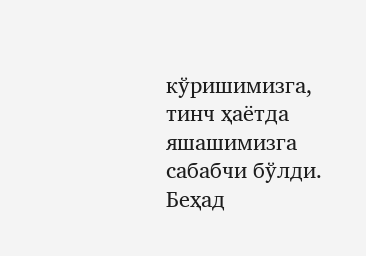кўришимизга, тинч ҳаётда яшашимизга сабабчи бўлди. Беҳад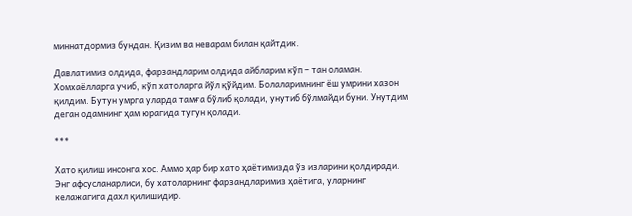миннатдормиз бундан. Қизим ва неварам билан қайтдик.

Давлатимиз олдида, фарзандларим олдида айбларим кўп – тан оламан. Хомхаёлларга учиб, кўп хатоларга йўл қўйдим. Болаларимнинг ёш умрини хазон қилдим. Бутун умрга уларда тамға бўлиб қолади, унутиб бўлмайди буни. Унутдим деган одамнинг ҳам юрагида тугун қолади.

***

Хато қилиш инсонга хос. Аммо ҳар бир хато ҳаётимизда ўз изларини қолдиради. Энг афсусланарлиси, бу хатоларнинг фарзандларимиз ҳаётига, уларнинг келажагига дахл қилишидир.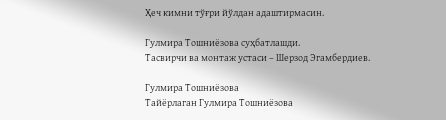Ҳеч кимни тўғри йўлдан адаштирмасин.

Гулмира Тошниёзова суҳбатлашди.
Тасвирчи ва монтаж устаси – Шерзод Эгамбердиев.

Гулмира Тошниёзова
Тайёрлаган Гулмира Тошниёзова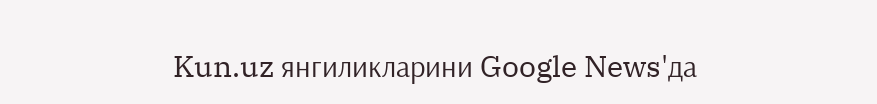Kun.uz янгиликларини Google News'да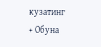кузатинг
+ Обуна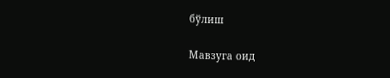бўлиш

Мавзуга оид